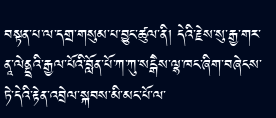བསྟན་པ་ལ་དགྲ་གསུམ་པ་བྱུང་ཚུལ་ནི། དེའི་རྗེས་སུ་རྒྱ་གར་ནཱ་ལེནྡྲའི་རྒྱལ་པོའི་བློན་པོ་ཀ་ཀུ་སངྒཻས་ལྷ་ཁང་ཞིག་བཞེངས་ཏེ་དེའི་རྟེན་འབྲེལ་སྐབས་མི་མང་པོ་ལ་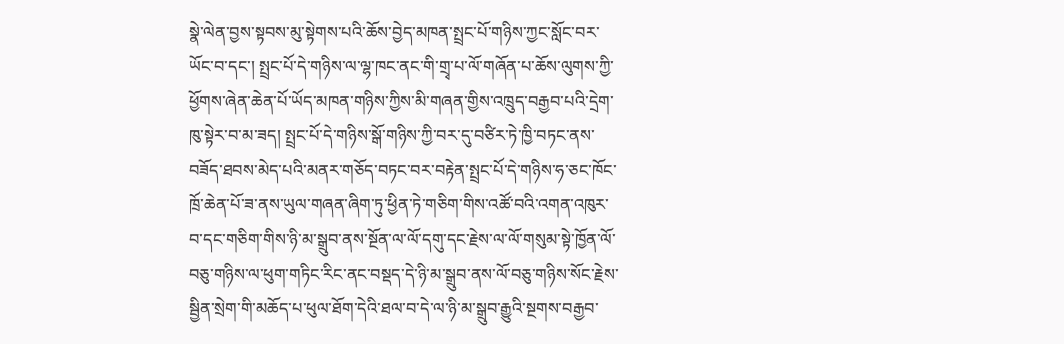སྣེ་ལེན་བྱས་སྟབས་མུ་སྟེགས་པའི་ཆོས་བྱེད་མཁན་སྤྲང་པོ་གཉིས་ཀྱང་སློང་བར་ཡོང་བ་དང་། སྤྲང་པོ་དེ་གཉིས་ལ་ལྷ་ཁང་ནང་གི་གྲྭ་པ་ལོ་གཞོན་པ་ཆོས་ལུགས་ཀྱི་ཕྱོགས་ཞེན་ཆེན་པོ་ཡོད་མཁན་གཉིས་ཀྱིས་མི་གཞན་གྱིས་འཁྲུད་བརྒྱབ་པའི་དྲེག་ཁུ་སྟེར་བ་མ་ཟད། སྤྲང་པོ་དེ་གཉིས་སྒོ་གཉིས་ཀྱི་བར་དུ་བཙིར་ཏེ་ཁྱི་བཏང་ནས་བཟོད་ཐབས་མེད་པའི་མནར་གཅོད་བཏང་བར་བརྟེན་སྤྲང་པོ་དེ་གཉིས་ཧ་ཅང་ཁོང་ཁྲོ་ཆེན་པོ་ཟ་ནས་ཡུལ་གཞན་ཞིག་ཏུ་ཕྱིན་ཏེ་གཅིག་གིས་འཚོ་བའི་འགན་འཁུར་བ་དང་གཅིག་གིས་ཉི་མ་སྒྲུབ་ནས་སྔོན་ལ་ལོ་དགུ་དང་རྗེས་ལ་ལོ་གསུམ་སྟེ་ཁྱོན་ལོ་བཅུ་གཉིས་ལ་ཕུག་གཏིང་རིང་ནང་བསྡད་དེ་ཉི་མ་སྒྲུབ་ནས་ལོ་བཅུ་གཉིས་སོང་རྗེས་སྦྱིན་སྲེག་གི་མཆོད་པ་ཕུལ་ཐོག་དེའི་ཐལ་བ་དེ་ལ་ཉི་མ་སྒྲུབ་རྒྱུའི་སྔགས་བརྒྱབ་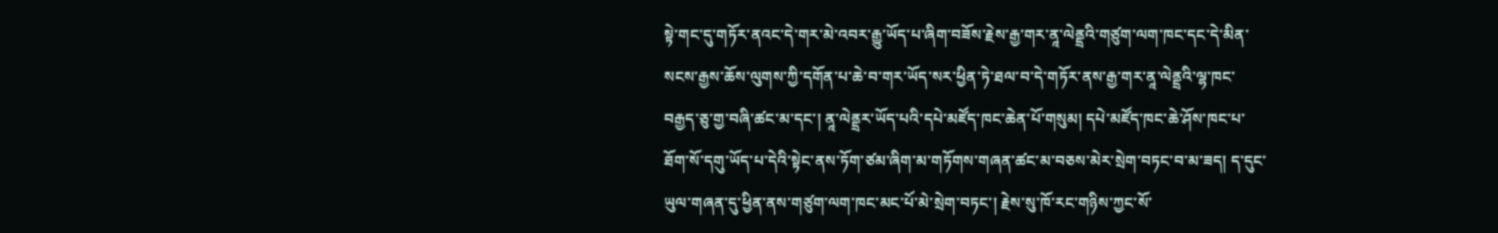སྟེ་གང་དུ་གཏོར་ནའང་དེ་གར་མེ་འབར་རྒྱུ་ཡོད་པ་ཞིག་བཟོས་རྗེས་རྒྱ་གར་ནཱ་ལེནྡྲའི་གཙུག་ལག་ཁང་དང་དེ་མིན་སངས་རྒྱས་ཆོས་ལུགས་ཀྱི་དགོན་པ་ཆེ་བ་གར་ཡོད་སར་ཕྱིན་ཏེ་ཐལ་བ་དེ་གཏོར་ནས་རྒྱ་གར་ནཱ་ལེནྡྲའི་ལྷ་ཁང་བརྒྱད་ཅུ་གྱ་བཞི་ཚང་མ་དང་། ནཱ་ལེནྡྲར་ཡོད་པའི་དཔེ་མཛོད་ཁང་ཆེན་པོ་གསུམ། དཔེ་མཛོད་ཁང་ཆེ་ཤོས་ཁང་པ་ཐོག་སོ་དགུ་ཡོད་པ་དེའི་སྟེང་ནས་ཏོག་ཙམ་ཞིག་མ་གཏོགས་གཞན་ཚང་མ་བཅས་མེར་སྲེག་བཏང་བ་མ་ཟད། ད་དུང་ཡུལ་གཞན་དུ་ཕྱིན་ནས་གཙུག་ལག་ཁང་མང་པོ་མེ་སྲེག་བཏང་། རྗེས་སུ་ཁོ་རང་གཉིས་ཀྱང་སོ་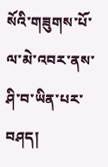སོའི་གཟུགས་པོ་ལ་མེ་འབར་ནས་ཤི་བ་ཡིན་པར་བཤད།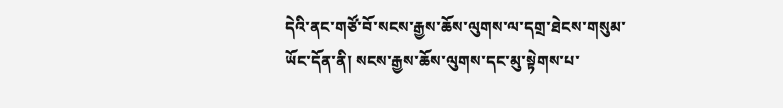དེའི་ནང་གཙོ་བོ་སངས་རྒྱས་ཆོས་ལུགས་ལ་དགྲ་ཐེངས་གསུམ་ཡོང་དོན་ནི། སངས་རྒྱས་ཆོས་ལུགས་དང་མུ་སྟེགས་པ་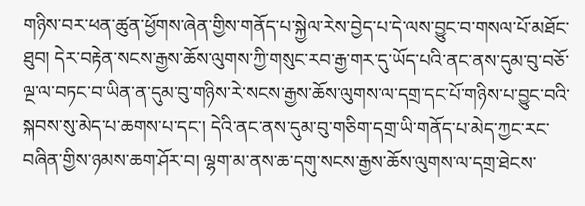གཉིས་བར་ཕན་ཚུན་ཕྱོགས་ཞེན་གྱིས་གནོད་པ་སྐྱེལ་རེས་བྱེད་པ་དེ་ལས་བྱུང་བ་གསལ་པོ་མཐོང་ཐུབ། དེར་བརྟེན་སངས་རྒྱས་ཆོས་ལུགས་ཀྱི་གསུང་རབ་རྒྱ་གར་དུ་ཡོད་པའི་ནང་ནས་དུམ་བུ་བཅོ་ལྔ་ལ་བཏང་བ་ཡིན་ན་དུམ་བུ་གཉིས་རེ་སངས་རྒྱས་ཆོས་ལུགས་ལ་དགྲ་དང་པོ་གཉིས་པ་བྱུང་བའི་སྐབས་སུ་མེད་པ་ཆགས་པ་དང་། དེའི་ནང་ནས་དུམ་བུ་གཅིག་དགྲ་ཡི་གནོད་པ་མེད་ཀྱང་རང་བཞིན་གྱིས་ཉམས་ཆག་ཤོར་བ། ལྷག་མ་ནས་ཆ་དགུ་སངས་རྒྱས་ཆོས་ལུགས་ལ་དགྲ་ཐེངས་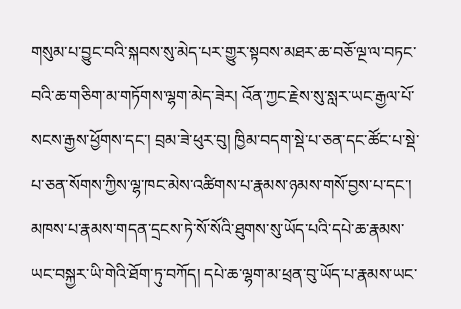གསུམ་པ་བྱུང་བའི་སྐབས་སུ་མེད་པར་གྱུར་སྟབས་མཐར་ཆ་བཅོ་ལྔ་ལ་བཏང་བའི་ཆ་གཅིག་མ་གཏོགས་ལྷག་མེད་ཟེར། འོན་ཀྱང་རྗེས་སུ་སླར་ཡང་རྒྱལ་པོ་སངས་རྒྱས་ཕྱོགས་དང་། བྲམ་ཟེ་ཕུར་བུ། ཁྱིམ་བདག་སྡེ་པ་ཅན་དང་ཚོང་པ་སྡེ་པ་ཅན་སོགས་ཀྱིས་ལྷ་ཁང་མེས་འཚིགས་པ་རྣམས་ཉམས་གསོ་བྱས་པ་དང་། མཁས་པ་རྣམས་གདན་དྲངས་ཏེ་སོ་སོའི་ཐུགས་སུ་ཡོད་པའི་དཔེ་ཆ་རྣམས་ཡང་བསྐྱར་ཡི་གེའི་ཐོག་ཏུ་བཀོད། དཔེ་ཆ་ལྷག་མ་ཕྲན་བུ་ཡོད་པ་རྣམས་ཡང་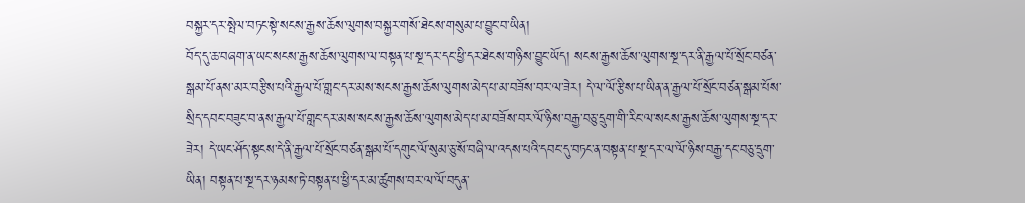བསྐྱར་དར་སྤེལ་བཏང་སྟེ་སངས་རྒྱས་ཆོས་ལུགས་བསྐྱར་གསོ་ཐེངས་གསུམ་པ་བྱུང་བ་ཡིན།
བོད་དུ་ཆ་བཞག་ན་ཡང་སངས་རྒྱས་ཆོས་ལུགས་ལ་བསྟན་པ་སྔ་དར་དང་ཕྱི་དར་ཐེངས་གཉིས་བྱུང་ཡོད། སངས་རྒྱས་ཆོས་ལུགས་སྔ་དར་ནི་རྒྱལ་པོ་སྲོང་བཙན་སྒམ་པོ་ནས་མར་བརྩིས་པའི་རྒྱལ་པོ་གླང་དར་མས་སངས་རྒྱས་ཆོས་ལུགས་མེད་པ་མ་བཟོས་བར་ལ་ཟེར། དེ་ལ་ལོ་རྩིས་པ་ཡིན་ན་རྒྱལ་པོ་སྲོང་བཙན་སྒམ་པོས་སྲིད་དབང་བཟུང་བ་ནས་རྒྱལ་པོ་གླང་དར་མས་སངས་རྒྱས་ཆོས་ལུགས་མེད་པ་མ་བཟོས་བར་ལོ་ཉིས་བརྒྱ་བཅུ་དྲུག་གི་རིང་ལ་སངས་རྒྱས་ཆོས་ལུགས་སྔ་དར་ཟེར། དེ་ཡང་ཤོད་སྟངས་དེ་ནི་རྒྱལ་པོ་སྲོང་བཙན་སྒམ་པོ་དགུང་ལོ་སུམ་ཅུ་སོ་བཞི་ལ་འདས་པའི་དབང་དུ་བཏང་ན་བསྟན་པ་སྔ་དར་ལ་ལོ་ཉིས་བརྒྱ་དང་བཅུ་དྲུག་ཡིན། བསྟན་པ་སྔ་དར་ཉམས་ཏེ་བསྟན་པ་ཕྱི་དར་མ་ཚུགས་བར་ལ་ལོ་བདུན་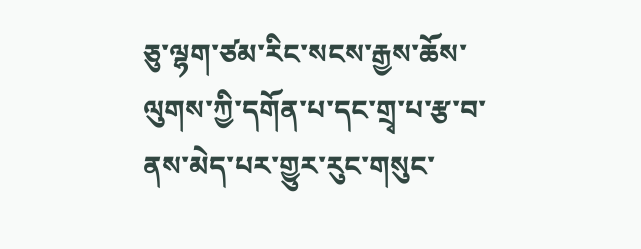ཅུ་ལྷག་ཙམ་རིང་སངས་རྒྱས་ཆོས་ལུགས་ཀྱི་དགོན་པ་དང་གྲྭ་པ་རྩ་བ་ནས་མེད་པར་གྱུར་རུང་གསུང་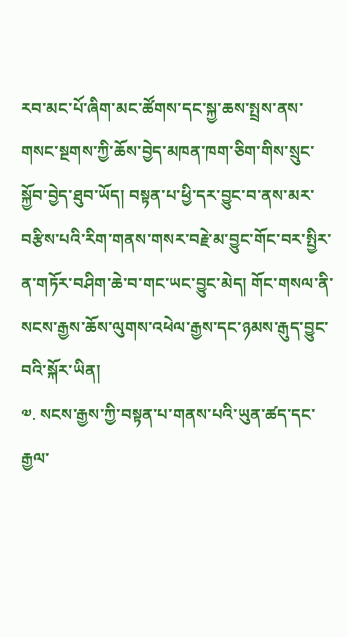རབ་མང་པོ་ཞིག་མང་ཚོགས་དང་སྐྱ་ཆས་སྤྲས་ནས་གསང་སྔགས་ཀྱི་ཆོས་བྱེད་མཁན་ཁག་ཅིག་གིས་སྲུང་སྐྱོབ་བྱེད་ཐུབ་ཡོད། བསྟན་པ་ཕྱི་དར་བྱུང་བ་ནས་མར་བརྩིས་པའི་རིག་གནས་གསར་བརྗེ་མ་བྱུང་གོང་བར་སྤྱིར་ན་གཏོར་བཤིག་ཆེ་བ་གང་ཡང་བྱུང་མེད། གོང་གསལ་ནི་སངས་རྒྱས་ཆོས་ལུགས་འཕེལ་རྒྱས་དང་ཉམས་རྒུད་བྱུང་བའི་སྐོར་ཡིན།
༧. སངས་རྒྱས་ཀྱི་བསྟན་པ་གནས་པའི་ཡུན་ཚད་དང་རྒྱལ་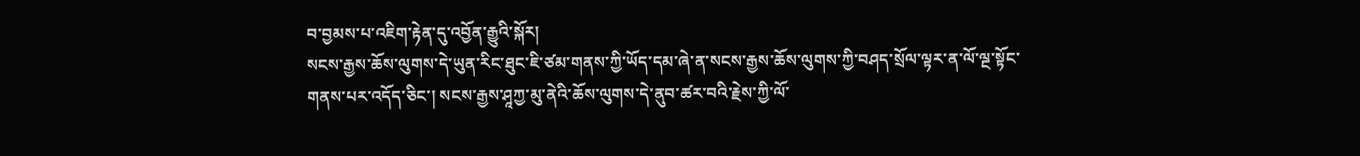བ་བྱམས་པ་འཇིག་རྟེན་དུ་འབྱོན་རྒྱུའི་སྐོར།
སངས་རྒྱས་ཆོས་ལུགས་དེ་ཡུན་རིང་ཐུང་ཇི་ཙམ་གནས་ཀྱི་ཡོད་དམ་ཞེ་ན་སངས་རྒྱས་ཆོས་ལུགས་ཀྱི་བཤད་སྲོལ་ལྟར་ན་ལོ་ལྔ་སྟོང་གནས་པར་འདོད་ཅིང་། སངས་རྒྱས་ཤཱཀྱ་མུ་ནེའི་ཆོས་ལུགས་དེ་ནུབ་ཚར་བའི་རྗེས་ཀྱི་ལོ་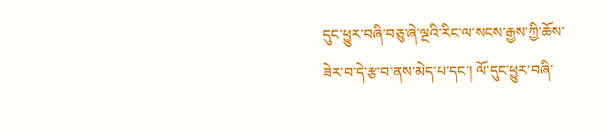དུང་ཕྱུར་བཞི་བཅུ་ཞེ་ལྔའི་རིང་ལ་སངས་རྒྱས་ཀྱི་ཆོས་ཟེར་བ་དེ་རྩ་བ་ནས་མེད་པ་དང་། ལོ་དུང་ཕྱུར་བཞི་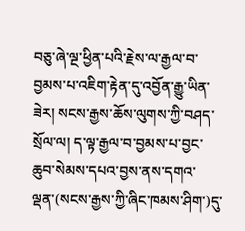བཅུ་ཞེ་ལྔ་ཕྱིན་པའི་རྗེས་ལ་རྒྱལ་བ་བྱམས་པ་འཇིག་རྟེན་དུ་འབྱོན་རྒྱུ་ཡིན་ཟེར། སངས་རྒྱས་ཆོས་ལུགས་ཀྱི་བཤད་སྲོལ་ལ། ད་ལྟ་རྒྱལ་བ་བྱམས་པ་བྱང་ཆུབ་སེམས་དཔའ་བྱས་ནས་དགའ་ལྡན་(སངས་རྒྱས་ཀྱི་ཞིང་ཁམས་ཤིག་)དུ་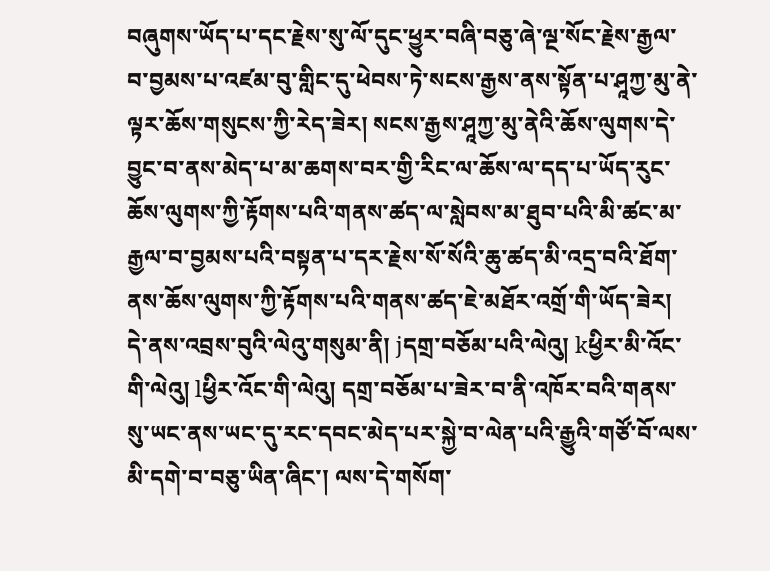བཞུགས་ཡོད་པ་དང་རྗེས་སུ་ལོ་དུང་ཕྱུར་བཞི་བཅུ་ཞེ་ལྔ་སོང་རྗེས་རྒྱལ་བ་བྱམས་པ་འཛམ་བུ་གླིང་དུ་ཕེབས་ཏེ་སངས་རྒྱས་ནས་སྟོན་པ་ཤཱཀྱ་མུ་ནེ་ལྟར་ཆོས་གསུངས་ཀྱི་རེད་ཟེར། སངས་རྒྱས་ཤཱཀྱ་མུ་ནེའི་ཆོས་ལུགས་དེ་བྱུང་བ་ནས་མེད་པ་མ་ཆགས་བར་གྱི་རིང་ལ་ཆོས་ལ་དད་པ་ཡོད་རུང་ཆོས་ལུགས་ཀྱི་རྟོགས་པའི་གནས་ཚད་ལ་སླེབས་མ་ཐུབ་པའི་མི་ཚང་མ་རྒྱལ་བ་བྱམས་པའི་བསྟན་པ་དར་རྗེས་སོ་སོའི་ཆུ་ཚད་མི་འདྲ་བའི་ཐོག་ནས་ཆོས་ལུགས་ཀྱི་རྟོགས་པའི་གནས་ཚད་ཇེ་མཐོར་འགྲོ་གི་ཡོད་ཟེར།
དེ་ནས་འབྲས་བུའི་ལེའུ་གསུམ་ནི། jདགྲ་བཅོམ་པའི་ལེའུ། kཕྱིར་མི་འོང་གི་ལེའུ། lཕྱིར་འོང་གི་ལེའུ། དགྲ་བཅོམ་པ་ཟེར་བ་ནི་འཁོར་བའི་གནས་སུ་ཡང་ནས་ཡང་དུ་རང་དབང་མེད་པར་སྐྱེ་བ་ལེན་པའི་རྒྱུའི་གཙོ་བོ་ལས་མི་དགེ་བ་བཅུ་ཡིན་ཞིང་། ལས་དེ་གསོག་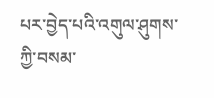པར་བྱེད་པའི་འགུལ་ཤུགས་ཀྱི་བསམ་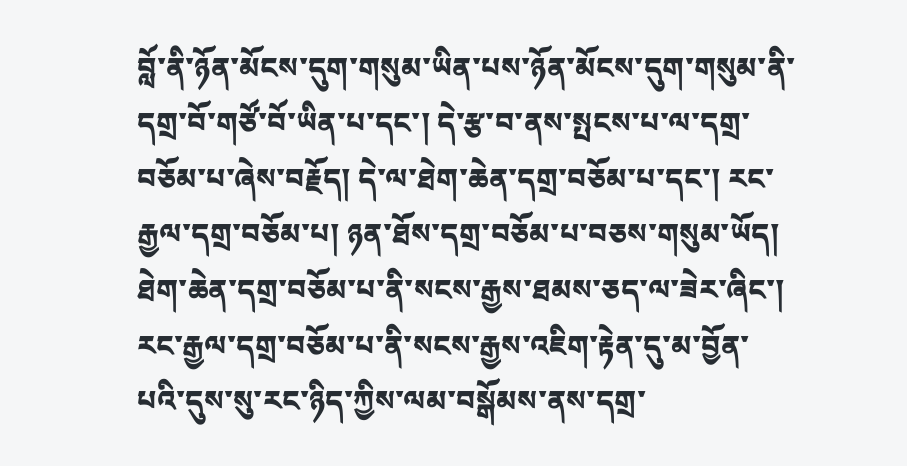བློ་ནི་ཉོན་མོངས་དུག་གསུམ་ཡིན་པས་ཉོན་མོངས་དུག་གསུམ་ནི་དགྲ་བོ་གཙོ་བོ་ཡིན་པ་དང་། དེ་རྩ་བ་ནས་སྤངས་པ་ལ་དགྲ་བཅོམ་པ་ཞེས་བརྗོད། དེ་ལ་ཐེག་ཆེན་དགྲ་བཅོམ་པ་དང་། རང་རྒྱལ་དགྲ་བཅོམ་པ། ཉན་ཐོས་དགྲ་བཅོམ་པ་བཅས་གསུམ་ཡོད། ཐེག་ཆེན་དགྲ་བཅོམ་པ་ནི་སངས་རྒྱས་ཐམས་ཅད་ལ་ཟེར་ཞིང་། རང་རྒྱལ་དགྲ་བཅོམ་པ་ནི་སངས་རྒྱས་འཇིག་རྟེན་དུ་མ་བྱོན་པའི་དུས་སུ་རང་ཉིད་ཀྱིས་ལམ་བསྒོམས་ནས་དགྲ་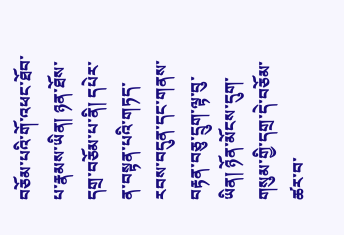བཅོམ་པའི་གོ་འཕང་ཐོབ་པ་རྣམས་ཡིན། ཉན་ཐོས་དགྲ་བཅོམ་པ་ནི། དཔེར་ན་བསྟན་པའི་གཏད་རབས་བདུན་དང་གནས་བརྟན་བཅུ་དྲུག་ལྟ་བུ་ཡིན། ཉོན་མོངས་དུག་གསུམ་གྱི་དགྲ་དེ་བཅོམ་ཚར་བ་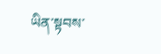ཡིན་སྟབས་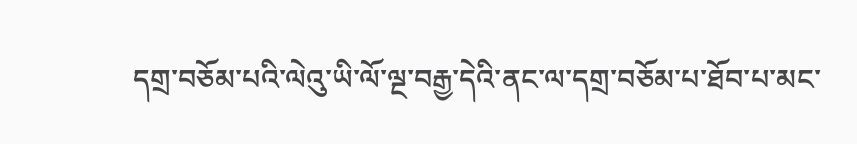དགྲ་བཅོམ་པའི་ལེའུ་ཡི་ལོ་ལྔ་བརྒྱ་དེའི་ནང་ལ་དགྲ་བཅོམ་པ་ཐོབ་པ་མང་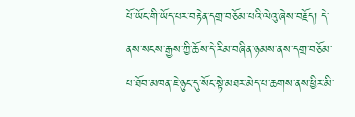པོ་ཡོང་གི་ཡོད་པར་བརྟེན་དགྲ་བཅོམ་པའི་ལེའུ་ཞེས་བརྗོད། དེ་ནས་སངས་རྒྱས་ཀྱི་ཆོས་དེ་རིམ་བཞིན་ཉམས་ནས་དགྲ་བཅོམ་པ་ཐོབ་མཁན་ཇེ་ཉུང་དུ་སོང་སྟེ་མཐར་མེད་པ་ཆགས་ནས་ཕྱིར་མི་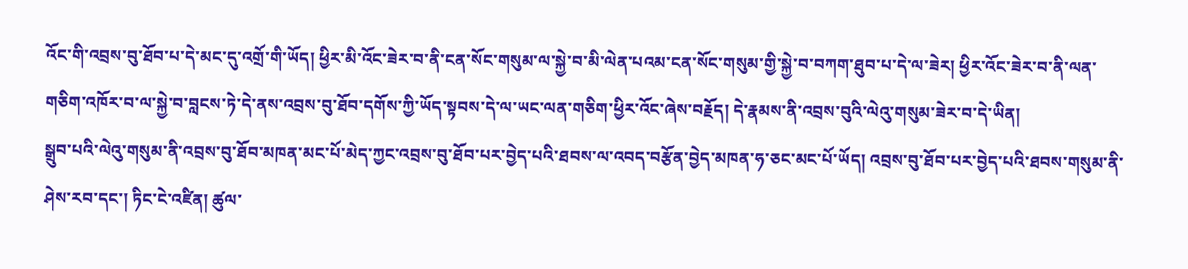འོང་གི་འབྲས་བུ་ཐོབ་པ་དེ་མང་དུ་འགྲོ་གི་ཡོད། ཕྱིར་མི་འོང་ཟེར་བ་ནི་ངན་སོང་གསུམ་ལ་སྐྱེ་བ་མི་ལེན་པའམ་ངན་སོང་གསུམ་གྱི་སྐྱེ་བ་བཀག་ཐུབ་པ་དེ་ལ་ཟེར། ཕྱིར་འོང་ཟེར་བ་ནི་ལན་གཅིག་འཁོར་བ་ལ་སྐྱེ་བ་བླངས་ཏེ་དེ་ནས་འབྲས་བུ་ཐོབ་དགོས་ཀྱི་ཡོད་སྟབས་དེ་ལ་ཡང་ལན་གཅིག་ཕྱིར་འོང་ཞེས་བརྗོད། དེ་རྣམས་ནི་འབྲས་བུའི་ལེའུ་གསུམ་ཟེར་བ་དེ་ཡིན།
སྒྲུབ་པའི་ལེའུ་གསུམ་ནི་འབྲས་བུ་ཐོབ་མཁན་མང་པོ་མེད་ཀྱང་འབྲས་བུ་ཐོབ་པར་བྱེད་པའི་ཐབས་ལ་འབད་བརྩོན་བྱེད་མཁན་ཧ་ཅང་མང་པོ་ཡོད། འབྲས་བུ་ཐོབ་པར་བྱེད་པའི་ཐབས་གསུམ་ནི་ཤེས་རབ་དང་། ཏིང་ངེ་འཛིན། ཚུལ་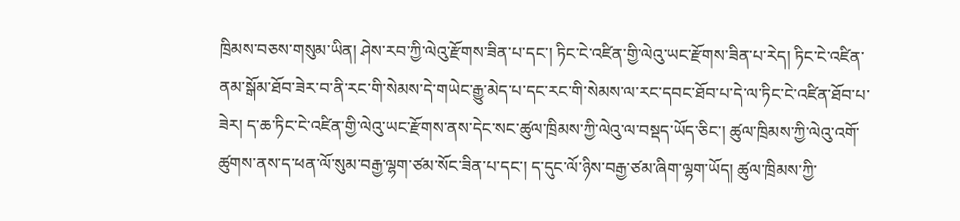ཁྲིམས་བཅས་གསུམ་ཡིན། ཤེས་རབ་ཀྱི་ལེའུ་རྫོགས་ཟིན་པ་དང་། ཏིང་ངེ་འཛིན་གྱི་ལེའུ་ཡང་རྫོགས་ཟིན་པ་རེད། ཏིང་ངེ་འཛིན་ནམ་སྒོམ་ཐོབ་ཟེར་བ་ནི་རང་གི་སེམས་དེ་གཡེང་རྒྱུ་མེད་པ་དང་རང་གི་སེམས་ལ་རང་དབང་ཐོབ་པ་དེ་ལ་ཏིང་ངེ་འཛིན་ཐོབ་པ་ཟེར། ད་ཆ་ཏིང་ངེ་འཛིན་གྱི་ལེའུ་ཡང་རྫོགས་ནས་དེང་སང་ཚུལ་ཁྲིམས་ཀྱི་ལེའུ་ལ་བསྡད་ཡོད་ཅིང་། ཚུལ་ཁྲིམས་ཀྱི་ལེའུ་འགོ་ཚུགས་ནས་ད་ཕན་ལོ་སུམ་བརྒྱ་ལྷག་ཙམ་སོང་ཟིན་པ་དང་། ད་དུང་ལོ་ཉིས་བརྒྱ་ཙམ་ཞིག་ལྷག་ཡོད། ཚུལ་ཁྲིམས་ཀྱི་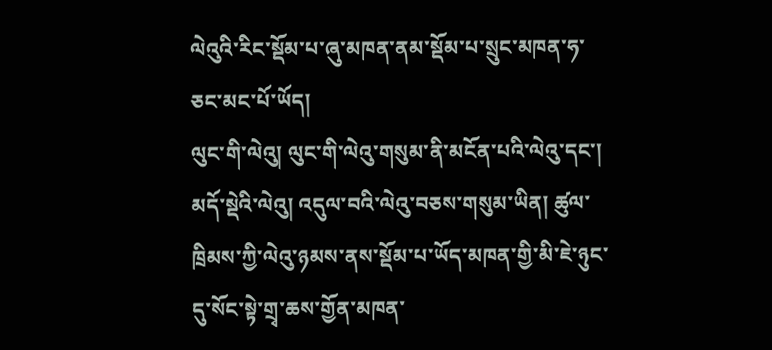ལེའུའི་རིང་སྡོམ་པ་ཞུ་མཁན་ནམ་སྡོམ་པ་སྲུང་མཁན་ཧ་ཅང་མང་པོ་ཡོད།
ལུང་གི་ལེའུ། ལུང་གི་ལེའུ་གསུམ་ནི་མངོན་པའི་ལེའུ་དང་། མདོ་སྡེའི་ལེའུ། འདུལ་བའི་ལེའུ་བཅས་གསུམ་ཡིན། ཚུལ་ཁྲིམས་ཀྱི་ལེའུ་ཉམས་ནས་སྡོམ་པ་ཡོད་མཁན་གྱི་མི་ཇེ་ཉུང་དུ་སོང་སྟེ་གྲྭ་ཆས་གྱོན་མཁན་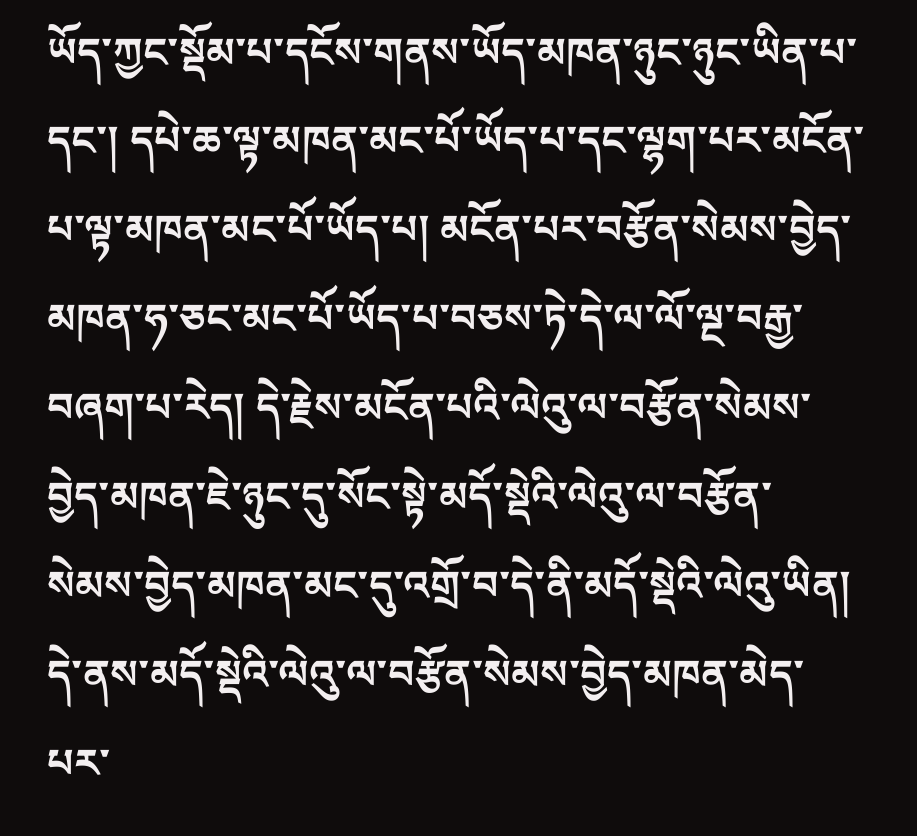ཡོད་ཀྱང་སྡོམ་པ་དངོས་གནས་ཡོད་མཁན་ཉུང་ཉུང་ཡིན་པ་དང་། དཔེ་ཆ་ལྟ་མཁན་མང་པོ་ཡོད་པ་དང་ལྷག་པར་མངོན་པ་ལྟ་མཁན་མང་པོ་ཡོད་པ། མངོན་པར་བརྩོན་སེམས་བྱེད་མཁན་ཧ་ཅང་མང་པོ་ཡོད་པ་བཅས་ཏེ་དེ་ལ་ལོ་ལྔ་བརྒྱ་བཞག་པ་རེད། དེ་རྗེས་མངོན་པའི་ལེའུ་ལ་བརྩོན་སེམས་བྱེད་མཁན་ཇེ་ཉུང་དུ་སོང་སྟེ་མདོ་སྡེའི་ལེའུ་ལ་བརྩོན་སེམས་བྱེད་མཁན་མང་དུ་འགྲོ་བ་དེ་ནི་མདོ་སྡེའི་ལེའུ་ཡིན། དེ་ནས་མདོ་སྡེའི་ལེའུ་ལ་བརྩོན་སེམས་བྱེད་མཁན་མེད་པར་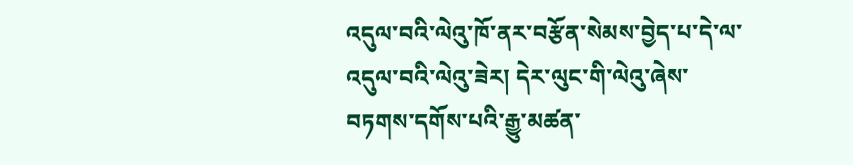འདུལ་བའི་ལེའུ་ཁོ་ནར་བརྩོན་སེམས་བྱེད་པ་དེ་ལ་འདུལ་བའི་ལེའུ་ཟེར། དེར་ལུང་གི་ལེའུ་ཞེས་བཏགས་དགོས་པའི་རྒྱུ་མཚན་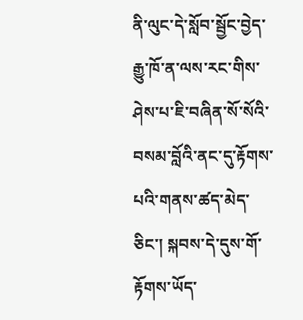ནི་ལུང་དེ་སློབ་སྦྱོང་བྱེད་རྒྱུ་ཁོ་ན་ལས་རང་གིས་ཤེས་པ་ཇི་བཞིན་སོ་སོའི་བསམ་བློའི་ནང་དུ་རྟོགས་པའི་གནས་ཚད་མེད་ཅིང་། སྐབས་དེ་དུས་གོ་རྟོགས་ཡོད་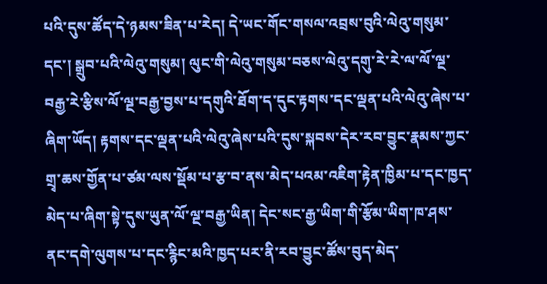པའི་དུས་ཚོད་དེ་ཉམས་ཟིན་པ་རེད། དེ་ཡང་གོང་གསལ་འབྲས་བུའི་ལེའུ་གསུམ་དང་། སྒྲུབ་པའི་ལེའུ་གསུམ། ལུང་གི་ལེའུ་གསུམ་བཅས་ལེའུ་དགུ་རེ་རེ་ལ་ལོ་ལྔ་བརྒྱ་རེ་རྩིས་ལོ་ལྔ་བརྒྱ་བྱས་པ་དགུའི་ཐོག་ད་དུང་རྟགས་དང་ལྡན་པའི་ལེའུ་ཞེས་པ་ཞིག་ཡོད། རྟགས་དང་ལྡན་པའི་ལེའུ་ཞེས་པའི་དུས་སྐབས་དེར་རབ་བྱུང་རྣམས་ཀྱང་གྲྭ་ཆས་གྱོན་པ་ཙམ་ལས་སྡོམ་པ་རྩ་བ་ནས་མེད་པའམ་འཇིག་རྟེན་ཁྱིམ་པ་དང་ཁྱད་མེད་པ་ཞིག་སྟེ་དུས་ཡུན་ལོ་ལྔ་བརྒྱ་ཡིན། དེང་སང་རྒྱ་ཡིག་གི་རྩོམ་ཡིག་ཁ་ཤས་ནང་དགེ་ལུགས་པ་དང་རྙིང་མའི་ཁྱད་པར་ནི་རབ་བྱུང་ཚོས་བུད་མེད་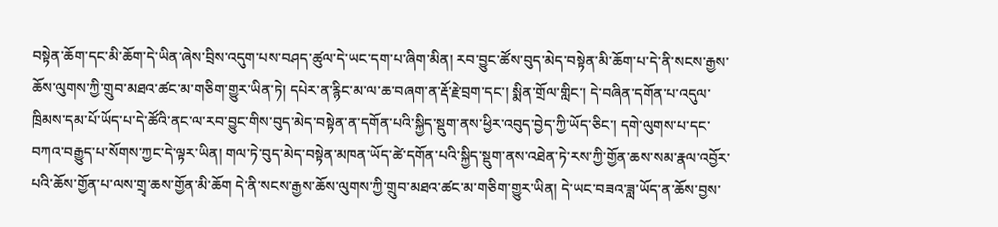བསྟེན་ཆོག་དང་མི་ཆོག་དེ་ཡིན་ཞེས་བྲིས་འདུག་པས་བཤད་ཚུལ་དེ་ཡང་དག་པ་ཞིག་མིན། རབ་བྱུང་ཚོས་བུད་མེད་བསྟེན་མི་ཆོག་པ་དེ་ནི་སངས་རྒྱས་ཆོས་ལུགས་ཀྱི་གྲུབ་མཐའ་ཚང་མ་གཅིག་གྱུར་ཡིན་ཏེ། དཔེར་ན་རྙིང་མ་ལ་ཆ་བཞག་ན་རྡོ་རྗེ་བྲག་དང་། སྨིན་གྲོལ་གླིང་། དེ་བཞིན་དགོན་པ་འདུལ་ཁྲིམས་དམ་པོ་ཡོད་པ་དེ་ཚོའི་ནང་ལ་རབ་བྱུང་གིས་བུད་མེད་བསྟེན་ན་དགོན་པའི་སྐྱིད་སྡུག་ནས་ཕྱིར་འབུད་བྱེད་ཀྱི་ཡོད་ཅིང་། དགེ་ལུགས་པ་དང་བཀའ་བརྒྱུད་པ་སོགས་ཀྱང་དེ་ལྟར་ཡིན། གལ་ཏེ་བུད་མེད་བསྟེན་མཁན་ཡོད་ཚེ་དགོན་པའི་སྐྱིད་སྡུག་ནས་འཐེན་ཏེ་རས་ཀྱི་གྱོན་ཆས་སམ་རྣལ་འབྱོར་པའི་ཆོས་གྱོན་པ་ལས་གྲྭ་ཆས་གྱོན་མི་ཆོག དེ་ནི་སངས་རྒྱས་ཆོས་ལུགས་ཀྱི་གྲུབ་མཐའ་ཚང་མ་གཅིག་གྱུར་ཡིན། དེ་ཡང་བཟའ་ཟླ་ཡོད་ན་ཆོས་བྱས་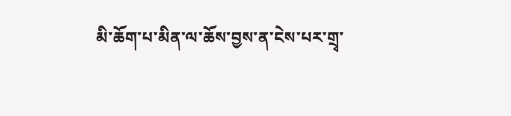མི་ཆོག་པ་མིན་ལ་ཆོས་བྱས་ན་ངེས་པར་གྲྭ་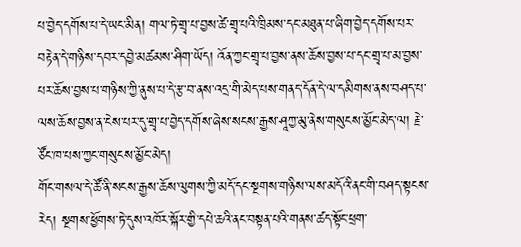པ་བྱེད་དགོས་པ་དེ་ཡང་མིན། གལ་ཏེ་གྲྭ་པ་བྱས་ཚེ་གྲྭ་པའི་ཁྲིམས་དང་མཐུན་པ་ཞིག་བྱེད་དགོས་པར་བརྟེན་དེ་གཉིས་དབར་དབྱེ་མཚམས་ཤིག་ཡོད། འོན་ཀྱང་གྲྭ་པ་བྱས་ནས་ཆོས་བྱས་པ་དང་གྲྭ་པ་མ་བྱས་པར་ཆོས་བྱས་པ་གཉིས་ཀྱི་ནུས་པ་དེ་རྩ་བ་ནས་འདྲ་གི་མེད་པས་གནད་དོན་དེ་ལ་དམིགས་ནས་བཤད་པ་ལས་ཆོས་བྱས་ན་ངེས་པར་དུ་གྲྭ་པ་བྱེད་དགོས་ཞེས་སངས་རྒྱས་ཤཱཀྱ་མུ་ནེས་གསུངས་མྱོང་མེད་ལ། རྗེ་ཙོང་ཁ་པས་ཀྱང་གསུངས་མྱོང་མེད།
གོང་གསལ་དེ་ཚོ་ནི་སངས་རྒྱས་ཆོས་ལུགས་ཀྱི་མདོ་དང་སྔགས་གཉིས་ལས་མདོའི་ནང་གི་བཤད་སྟངས་རེད། སྔགས་ཕྱོགས་ཏེ་དུས་འཁོར་སྐོར་གྱི་དཔེ་ཆའི་ནང་བསྟན་པའི་གནས་ཚད་སྟོང་ཕྲག་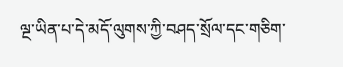ལྔ་ཡིན་པ་དེ་མདོ་ལུགས་ཀྱི་བཤད་སྲོལ་དང་གཅིག་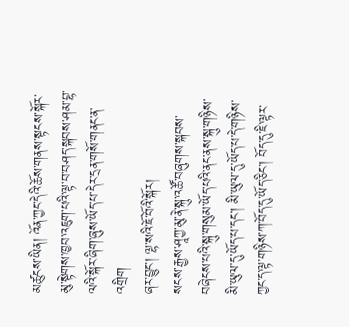མཚུངས་ཡིན། འོན་ཀྱང་དེའི་ཆོས་གནས་སྟངས་སྐོར་མུ་སྟེགས་ཁྱབ་འཇུག་པའི་ལྟ་བ་བཤད་སྐབས་ཤམ་བྷ་ལའི་སྐོར་ཞིག་ཞུས་ཡོད་པ་དེར་དྲན་གསོ་གནང་ན་འགྲིག
ཞར་བྱུང་། ལྷ་སའི་ཇོ་བོའི་སྐོར།
སངས་རྒྱས་ཤཱཀྱ་མུ་ནེ་སྐུ་འཚོ་བཞུགས་སྐབས་བཞེངས་པའི་སྐུ་གསུམ་ཡོད་པའི་ནང་ནས་སྐུ་གཉིས་མི་ཡུལ་དུ་ཡོད་པ་དང་། མི་ཡུལ་དུ་ཡོད་པ་དེ་གཉིས་ཀྱང་ད་ལྟ་གཉིས་ཀ་བོད་དུ་ཡོད་ཅིང་། བོད་དུ་ཇི་ལྟར་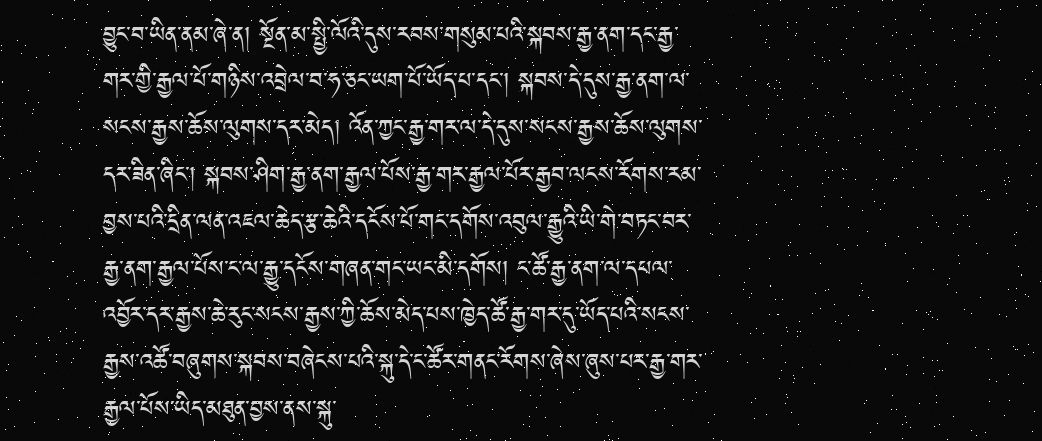བྱུང་བ་ཡིན་ནམ་ཞེ་ན། སྔོན་མ་སྤྱི་ལོའི་དུས་རབས་གསུམ་པའི་སྐབས་རྒྱ་ནག་དང་རྒྱ་གར་གྱི་རྒྱལ་པོ་གཉིས་འབྲེལ་བ་ཧ་ཅང་ཡག་པོ་ཡོད་པ་དང་། སྐབས་དེ་དུས་རྒྱ་ནག་ལ་སངས་རྒྱས་ཆོས་ལུགས་དར་མེད། འོན་ཀྱང་རྒྱ་གར་ལ་དེ་དུས་སངས་རྒྱས་ཆོས་ལུགས་དར་ཟིན་ཞིང་། སྐབས་ཤིག་རྒྱ་ནག་རྒྱལ་པོས་རྒྱ་གར་རྒྱལ་པོར་རྒྱབ་ལངས་རོགས་རམ་བྱས་པའི་དྲིན་ལན་འཇལ་ཆེད་རྩ་ཆེའི་དངོས་པོ་གང་དགོས་འབུལ་རྒྱུའི་ཡི་གེ་བཏང་བར་རྒྱ་ནག་རྒྱལ་པོས་ང་ལ་རྒྱུ་དངོས་གཞན་གང་ཡང་མི་དགོས། ང་ཚོ་རྒྱ་ནག་ལ་དཔལ་འབྱོར་དར་རྒྱས་ཆེ་རུང་སངས་རྒྱས་ཀྱི་ཆོས་མེད་པས་ཁྱེད་ཚོ་རྒྱ་གར་དུ་ཡོད་པའི་སངས་རྒྱས་འཚོ་བཞུགས་སྐབས་བཞེངས་པའི་སྐུ་དེ་ང་ཚོར་གནང་རོགས་ཞེས་ཞུས་པར་རྒྱ་གར་རྒྱལ་པོས་ཡིད་མཐུན་བྱས་ནས་སྐུ་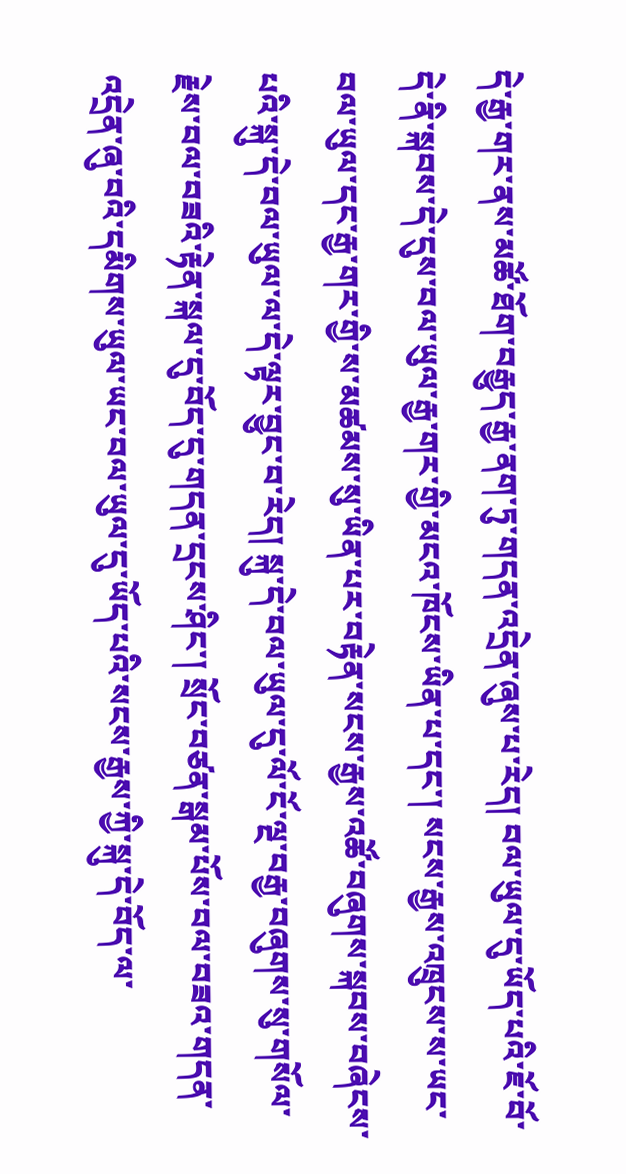དེ་རྒྱ་གར་ནས་མཚོ་ཐོག་བརྒྱུད་རྒྱ་ནག་ཏུ་གདན་འདྲེན་ཞུས་པ་རེད། བལ་ཡུལ་དུ་ཡོད་པའི་ཇོ་བོ་དེ་ནི་སྐབས་དེ་དུས་བལ་ཡུལ་རྒྱ་གར་གྱི་མངའ་ཁོངས་ཡིན་པ་དང་། སངས་རྒྱས་འཁྲུངས་ས་ཡང་བལ་ཡུལ་དང་རྒྱ་གར་གྱི་ས་མཚམས་སུ་ཡིན་པར་བརྟེན་སངས་རྒྱས་འཚོ་བཞུགས་སྐབས་བཞེངས་པའི་སྐུ་དེ་བལ་ཡུལ་ལ་དེ་ལྟར་བྱུང་བ་རེད། སྐུ་དེ་བལ་ཡུལ་དུ་ལོ་ངོ་ལྔ་བརྒྱ་བཞུགས་སུ་གསོལ་རྗེས་བལ་བཟའི་རྟེན་སྐལ་དུ་བོད་དུ་གདན་དྲངས་ཤིང་། སྲོང་བཙན་སྒམ་པོས་བལ་བཟའ་གདན་འདྲེན་ཞུ་བའི་དམིགས་ཡུལ་ཡང་བལ་ཡུལ་དུ་ཡོད་པའི་སངས་རྒྱས་ཀྱི་སྐུ་དེ་བོད་ལ་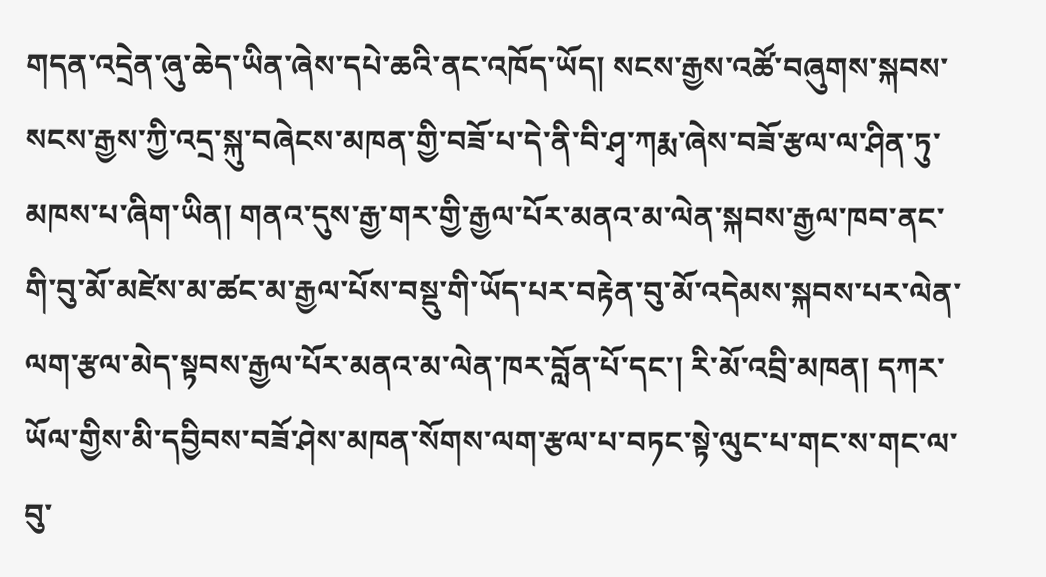གདན་འདྲེན་ཞུ་ཆེད་ཡིན་ཞེས་དཔེ་ཆའི་ནང་འཁོད་ཡོད། སངས་རྒྱས་འཚོ་བཞུགས་སྐབས་སངས་རྒྱས་ཀྱི་འདྲ་སྐུ་བཞེངས་མཁན་གྱི་བཟོ་པ་དེ་ནི་བི་ཤྭ་ཀརྨ་ཞེས་བཟོ་རྩལ་ལ་ཤིན་ཏུ་མཁས་པ་ཞིག་ཡིན། གནའ་དུས་རྒྱ་གར་གྱི་རྒྱལ་པོར་མནའ་མ་ལེན་སྐབས་རྒྱལ་ཁབ་ནང་གི་བུ་མོ་མཛེས་མ་ཚང་མ་རྒྱལ་པོས་བསྡུ་གི་ཡོད་པར་བརྟེན་བུ་མོ་འདེམས་སྐབས་པར་ལེན་ལག་རྩལ་མེད་སྟབས་རྒྱལ་པོར་མནའ་མ་ལེན་ཁར་བློན་པོ་དང་། རི་མོ་འབྲི་མཁན། དཀར་ཡོལ་གྱིས་མི་དབྱིབས་བཟོ་ཤེས་མཁན་སོགས་ལག་རྩལ་པ་བཏང་སྟེ་ལུང་པ་གང་ས་གང་ལ་བུ་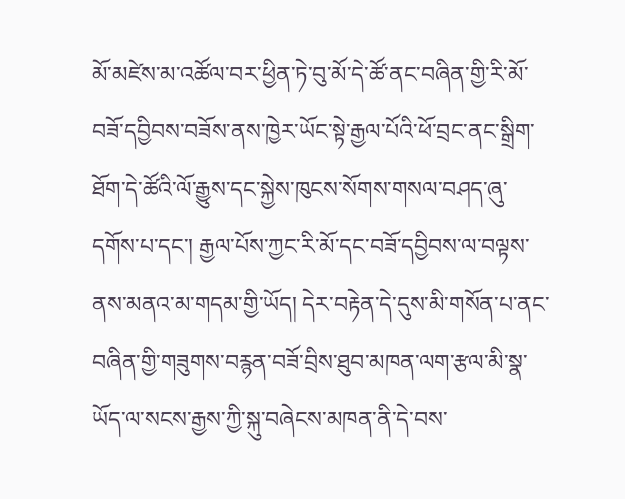མོ་མཛེས་མ་འཚོལ་བར་ཕྱིན་ཏེ་བུ་མོ་དེ་ཚོ་ནང་བཞིན་གྱི་རི་མོ་བཟོ་དབྱིབས་བཟོས་ནས་ཁྱེར་ཡོང་སྟེ་རྒྱལ་པོའི་ཕོ་བྲང་ནང་སྒྲིག་ཐོག་དེ་ཚོའི་ལོ་རྒྱུས་དང་སྐྱེས་ཁུངས་སོགས་གསལ་བཤད་ཞུ་དགོས་པ་དང་། རྒྱལ་པོས་ཀྱང་རི་མོ་དང་བཟོ་དབྱིབས་ལ་བལྟས་ནས་མནའ་མ་གདམ་གྱི་ཡོད། དེར་བརྟེན་དེ་དུས་མི་གསོན་པ་ནང་བཞིན་གྱི་གཟུགས་བརྙན་བཟོ་བྲིས་ཐུབ་མཁན་ལག་རྩལ་མི་སྣ་ཡོད་ལ་སངས་རྒྱས་ཀྱི་སྐུ་བཞེངས་མཁན་ནི་དེ་བས་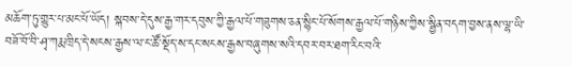མཆོག་ཏུ་གྱུར་པ་མང་པོ་ཡོད། སྐབས་དེ་དུས་རྒྱ་གར་དབུས་ཀྱི་རྒྱལ་པོ་གཟུགས་ཅན་སྙིང་པོ་སོགས་རྒྱལ་པོ་གཉིས་ཀྱིས་སྦྱིན་བདག་བྱས་ནས་ལྷ་ཡི་བཟོ་བོ་བི་ཤྭ་ཀརྨ་ཁྲིད་དེ་སངས་རྒྱས་ལ་ང་ཚོ་སྡོད་ས་དང་སངས་རྒྱས་བཞུགས་སའི་དབར་བར་ཐག་རིང་བའི་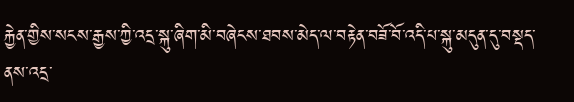རྐྱེན་གྱིས་སངས་རྒྱས་ཀྱི་འདྲ་སྐུ་ཞིག་མི་བཞེངས་ཐབས་མེད་ལ་བརྟེན་བཟོ་བོ་འདི་པ་སྐུ་མདུན་དུ་བསྡད་ནས་འདྲ་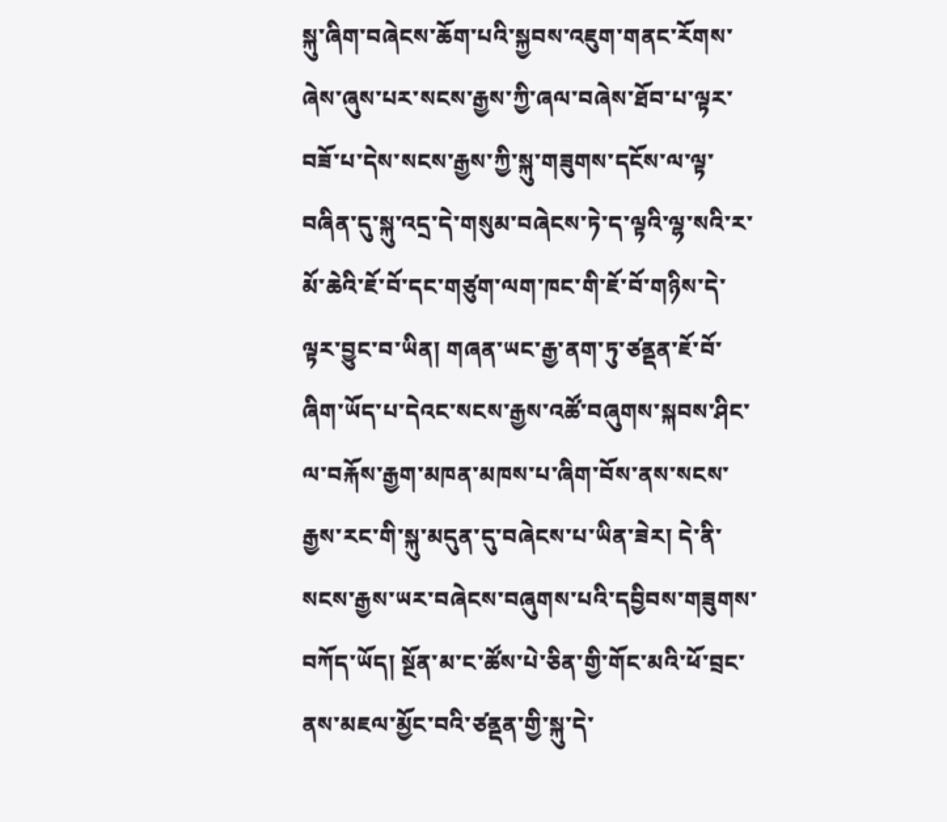སྐུ་ཞིག་བཞེངས་ཆོག་པའི་སྐྱབས་འཇུག་གནང་རོགས་ཞེས་ཞུས་པར་སངས་རྒྱས་ཀྱི་ཞལ་བཞེས་ཐོབ་པ་ལྟར་བཟོ་པ་དེས་སངས་རྒྱས་ཀྱི་སྐུ་གཟུགས་དངོས་ལ་ལྟ་བཞིན་དུ་སྐུ་འདྲ་དེ་གསུམ་བཞེངས་ཏེ་ད་ལྟའི་ལྷ་སའི་ར་མོ་ཆེའི་ཇོ་བོ་དང་གཙུག་ལག་ཁང་གི་ཇོ་བོ་གཉིས་དེ་ལྟར་བྱུང་བ་ཡིན། གཞན་ཡང་རྒྱ་ནག་ཏུ་ཙནྡན་ཇོ་བོ་ཞིག་ཡོད་པ་དེའང་སངས་རྒྱས་འཚོ་བཞུགས་སྐབས་ཤིང་ལ་བརྐོས་རྒྱག་མཁན་མཁས་པ་ཞིག་བོས་ནས་སངས་རྒྱས་རང་གི་སྐུ་མདུན་དུ་བཞེངས་པ་ཡིན་ཟེར། དེ་ནི་སངས་རྒྱས་ཡར་བཞེངས་བཞུགས་པའི་དབྱིབས་གཟུགས་བཀོད་ཡོད། སྔོན་མ་ང་ཚོས་པེ་ཅིན་གྱི་གོང་མའི་ཕོ་བྲང་ནས་མཇལ་མྱོང་བའི་ཙནྡན་གྱི་སྐུ་དེ་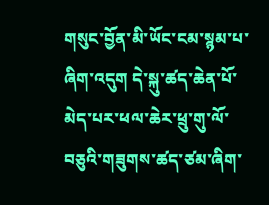གསུང་བྱོན་མི་ཡོང་ངམ་སྙམ་པ་ཞིག་འདུག དེ་སྐུ་ཚད་ཆེན་པོ་མེད་པར་ཕལ་ཆེར་ཕྲུ་གུ་ལོ་བཅུའི་གཟུགས་ཚད་ཙམ་ཞིག་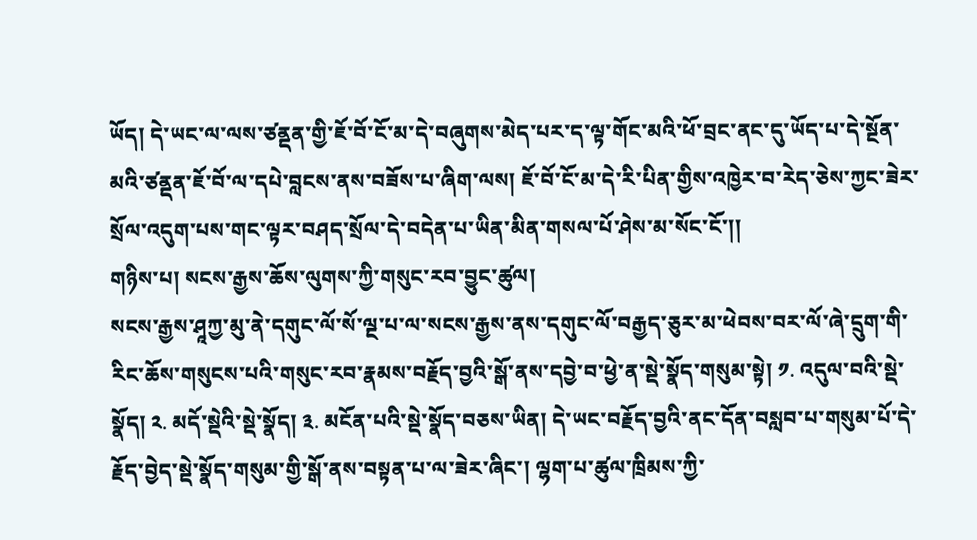ཡོད། དེ་ཡང་ལ་ལས་ཙནྡན་གྱི་ཇོ་བོ་ངོ་མ་དེ་བཞུགས་མེད་པར་ད་ལྟ་གོང་མའི་ཕོ་བྲང་ནང་དུ་ཡོད་པ་དེ་སྔོན་མའི་ཙནྡན་ཇོ་བོ་ལ་དཔེ་བླངས་ནས་བཟོས་པ་ཞིག་ལས། ཇོ་བོ་ངོ་མ་དེ་རི་པིན་གྱིས་འཁྱེར་བ་རེད་ཅེས་ཀྱང་ཟེར་སྲོལ་འདུག་པས་གང་ལྟར་བཤད་སྲོལ་དེ་བདེན་པ་ཡིན་མིན་གསལ་པོ་ཤེས་མ་སོང་ངོ་།།
གཉིས་པ། སངས་རྒྱས་ཆོས་ལུགས་ཀྱི་གསུང་རབ་བྱུང་ཚུལ།
སངས་རྒྱས་ཤཱཀྱ་མུ་ནེ་དགུང་ལོ་སོ་ལྔ་པ་ལ་སངས་རྒྱས་ནས་དགུང་ལོ་བརྒྱད་ཅུར་མ་ཕེབས་བར་ལོ་ཞེ་དྲུག་གི་རིང་ཆོས་གསུངས་པའི་གསུང་རབ་རྣམས་བརྗོད་བྱའི་སྒོ་ནས་དབྱེ་བ་ཕྱེ་ན་སྡེ་སྣོད་གསུམ་སྟེ། ༡. འདུལ་བའི་སྡེ་སྣོད། ༢. མདོ་སྡེའི་སྡེ་སྣོད། ༣. མངོན་པའི་སྡེ་སྣོད་བཅས་ཡིན། དེ་ཡང་བརྗོད་བྱའི་ནང་དོན་བསླབ་པ་གསུམ་པོ་དེ་རྗོད་བྱེད་སྡེ་སྣོད་གསུམ་གྱི་སྒོ་ནས་བསྟན་པ་ལ་ཟེར་ཞིང་། ལྷག་པ་ཚུལ་ཁྲིམས་ཀྱི་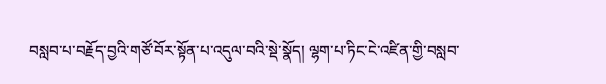བསླབ་པ་བརྗོད་བྱའི་གཙོ་བོར་སྟོན་པ་འདུལ་བའི་སྡེ་སྣོད། ལྷག་པ་ཏིང་ངེ་འཛིན་གྱི་བསླབ་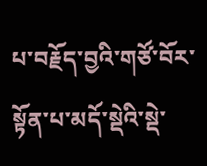པ་བརྗོད་བྱའི་གཙོ་བོར་སྟོན་པ་མདོ་སྡེའི་སྡེ་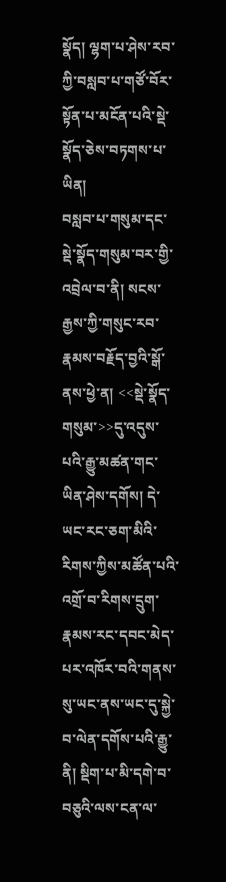སྣོད། ལྷག་པ་ཤེས་རབ་ཀྱི་བསླབ་པ་གཙོ་བོར་སྟོན་པ་མངོན་པའི་སྡེ་སྣོད་ཅེས་བཏགས་པ་ཡིན།
བསླབ་པ་གསུམ་དང་སྡེ་སྣོད་གསུམ་བར་གྱི་འབྲེལ་བ་ནི། སངས་རྒྱས་ཀྱི་གསུང་རབ་རྣམས་བརྗོད་བྱའི་སྒོ་ནས་ཕྱེ་ན། <<སྡེ་སྣོད་གསུམ་>>དུ་འདུས་པའི་རྒྱུ་མཚན་གང་ཡིན་ཤེས་དགོས། དེ་ཡང་རང་ཅག་མིའི་རིགས་ཀྱིས་མཚོན་པའི་འགྲོ་བ་རིགས་དྲུག་རྣམས་རང་དབང་མེད་པར་འཁོར་བའི་གནས་སུ་ཡང་ནས་ཡང་དུ་སྐྱེ་བ་ལེན་དགོས་པའི་རྒྱུ་ནི། སྡིག་པ་མི་དགེ་བ་བཅུའི་ལས་ངན་ལ་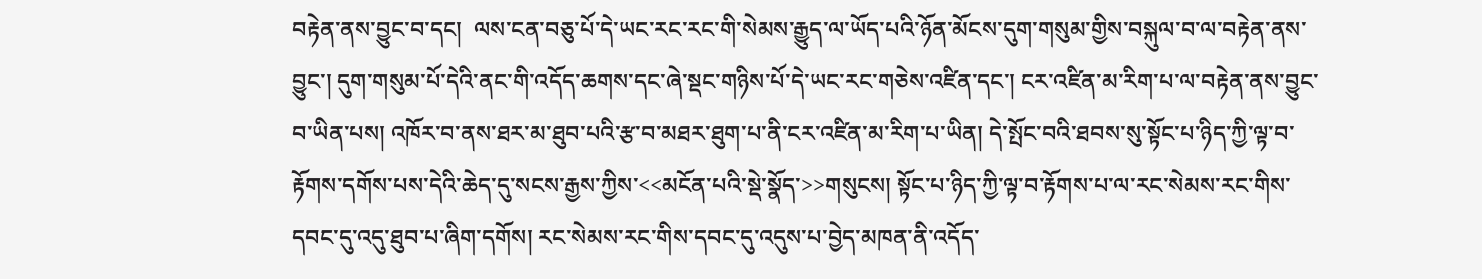བརྟེན་ནས་བྱུང་བ་དང།  ལས་ངན་བཅུ་པོ་དེ་ཡང་རང་རང་གི་སེམས་རྒྱུད་ལ་ཡོད་པའི་ཉོན་མོངས་དུག་གསུམ་གྱིས་བསྐུལ་བ་ལ་བརྟེན་ནས་བྱུང་། དུག་གསུམ་པོ་དེའི་ནང་གི་འདོད་ཆགས་དང་ཞེ་སྡང་གཉིས་པོ་དེ་ཡང་རང་གཅེས་འཛིན་དང་། ངར་འཛིན་མ་རིག་པ་ལ་བརྟེན་ནས་བྱུང་བ་ཡིན་པས། འཁོར་བ་ནས་ཐར་མ་ཐུབ་པའི་རྩ་བ་མཐར་ཐུག་པ་ནི་ངར་འཛིན་མ་རིག་པ་ཡིན། དེ་སྤོང་བའི་ཐབས་སུ་སྟོང་པ་ཉིད་ཀྱི་ལྟ་བ་རྟོགས་དགོས་པས་དེའི་ཆེད་དུ་སངས་རྒྱས་ཀྱིས་<<མངོན་པའི་སྡེ་སྣོད་>>གསུངས། སྟོང་པ་ཉིད་ཀྱི་ལྟ་བ་རྟོགས་པ་ལ་རང་སེམས་རང་གིས་དབང་དུ་འདུ་ཐུབ་པ་ཞིག་དགོས། རང་སེམས་རང་གིས་དབང་དུ་འདུས་པ་བྱེད་མཁན་ནི་འདོད་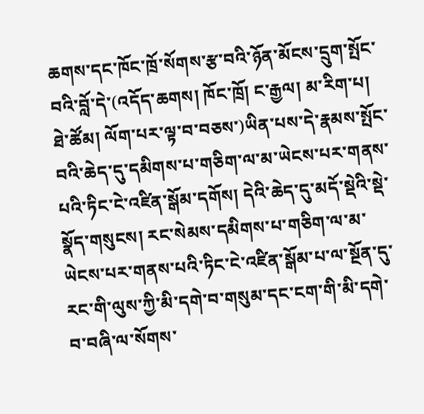ཆགས་དང་ཁོང་ཁྲོ་སོགས་རྩ་བའི་ཉོན་མོངས་དྲུག་སྤོང་བའི་བློ་དེ་(འདོད་ཆགས། ཁོང་ཁྲོ། ང་རྒྱལ། མ་རིག་པ། ཐེ་ཚོམ། ལོག་པར་ལྟ་བ་བཅས་)ཡིན་པས་དེ་རྣམས་སྤོང་བའི་ཆེད་དུ་དམིགས་པ་གཅིག་ལ་མ་ཡེངས་པར་གནས་པའི་ཏིང་ངེ་འཛིན་སྒོམ་དགོས། དེའི་ཆེད་དུ་མདོ་སྡེའི་སྡེ་སྣོད་གསུངས། རང་སེམས་དམིགས་པ་གཅིག་ལ་མ་ཡེངས་པར་གནས་པའི་ཏིང་ངེ་འཛིན་སྒོམ་པ་ལ་སྔོན་དུ་རང་གི་ལུས་ཀྱི་མི་དགེ་བ་གསུམ་དང་ངག་གི་མི་དགེ་བ་བཞི་ལ་སོགས་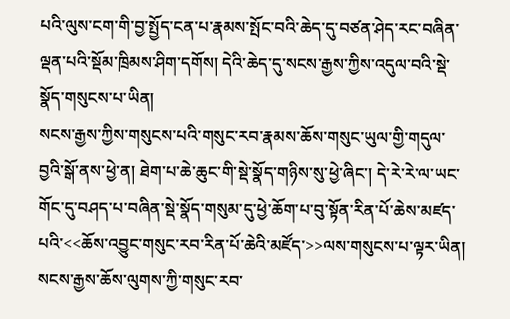པའི་ལུས་ངག་གི་བྱ་སྤྱོད་ངན་པ་རྣམས་སྤོང་བའི་ཆེད་དུ་བཙན་ཤེད་རང་བཞིན་ལྡན་པའི་སྡོམ་ཁྲིམས་ཤིག་དགོས། དེའི་ཆེད་དུ་སངས་རྒྱས་ཀྱིས་འདུལ་བའི་སྡེ་སྣོད་གསུངས་པ་ཡིན།
སངས་རྒྱས་ཀྱིས་གསུངས་པའི་གསུང་རབ་རྣམས་ཆོས་གསུང་ཡུལ་གྱི་གདུལ་བྱའི་སྒོ་ནས་ཕྱེ་ན། ཐེག་པ་ཆེ་ཆུང་གི་སྡེ་སྣོད་གཉིས་སུ་ཕྱེ་ཞིང་། དེ་རེ་རེ་ལ་ཡང་གོང་དུ་བཤད་པ་བཞིན་སྡེ་སྣོད་གསུམ་དུ་ཕྱེ་ཆོག་པ་བུ་སྟོན་རིན་པོ་ཆེས་མཛད་པའི་<<ཆོས་འབྱུང་གསུང་རབ་རིན་པོ་ཆེའི་མཛོད་>>ལས་གསུངས་པ་ལྟར་ཡིན།
སངས་རྒྱས་ཆོས་ལུགས་ཀྱི་གསུང་རབ་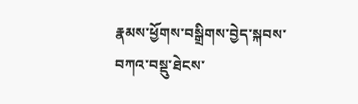རྣམས་ཕྱོགས་བསྒྲིགས་བྱེད་སྐབས་བཀའ་བསྡུ་ཐེངས་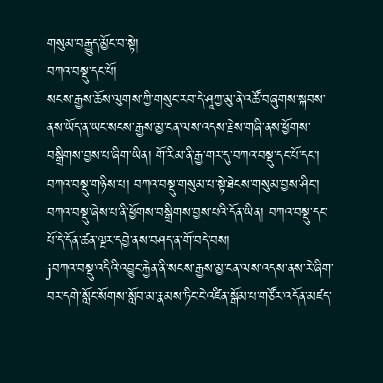གསུམ་བརྒྱུད་མྱོང་བ་སྟེ།
བཀའ་བསྡུ་དང་པོ།
སངས་རྒྱས་ཆོས་ལུགས་ཀྱི་གསུང་རབ་དེ་ཤཱཀྱ་མུ་ནེ་འཚོ་བཞུགས་སྐབས་ནས་ཡོད་ན་ཡང་སངས་རྒྱས་མྱ་ངན་ལས་འདས་རྗེས་གཞི་ནས་ཕྱོགས་བསྒྲིགས་བྱས་པ་ཞིག་ཡིན། གོ་རིམ་ནི་རྒྱ་གར་དུ་བཀའ་བསྡུ་དང་པོ་དང་། བཀའ་བསྡུ་གཉིས་པ། བཀའ་བསྡུ་གསུམ་པ་སྟེ་ཐེངས་གསུམ་བྱས་ཤིང་། བཀའ་བསྡུ་ཞེས་པ་ནི་ཕྱོགས་བསྒྲིགས་བྱས་པའི་དོན་ཡིན། བཀའ་བསྡུ་དང་པོ་དེ་དོན་ཚན་ལྔར་དབྱེ་ནས་བཤད་ན་གོ་བདེ་བས།
jབཀའ་བསྡུ་འདིའི་འབྱུང་རྐྱེན་ནི་སངས་རྒྱས་མྱ་ངན་ལས་འདས་ནས་རེ་ཞིག་བར་དགེ་སློང་སོགས་སློབ་མ་རྣམས་ཏིང་ངེ་འཛིན་སྒོམ་པ་གཙོར་འདོན་མཛད་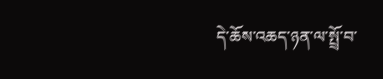དེ་ཆོས་འཆད་ཉན་ལ་སྤྲོ་བ་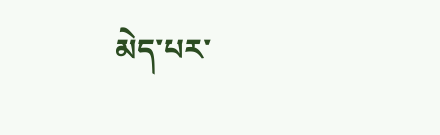མེད་པར་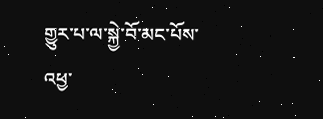གྱུར་པ་ལ་སྐྱེ་བོ་མང་པོས་འཕྱ་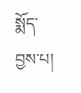སྨོད་བྱས་པ།